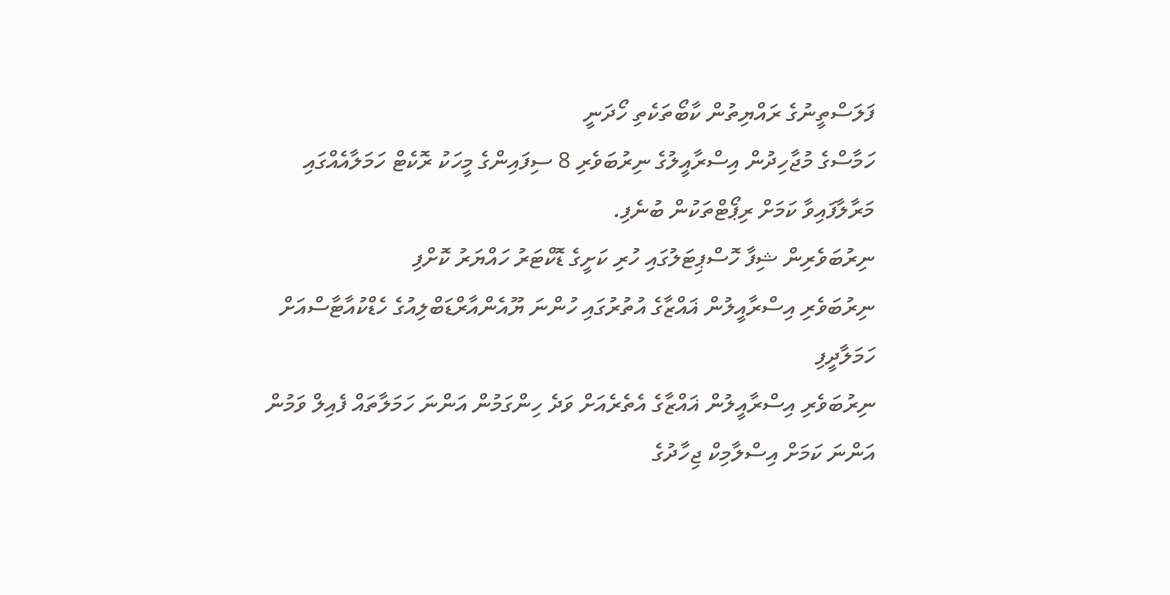ފަލަސްތީނުގެ ރައްޔިތުން ކާބޯތަކެތި ހޯދަނީ
ހަމާސްގެ މުޖާހިދުން އިސްރާއީލުގެ ނިރުބަވެރި 8 ސިފައިންގެ މީހަކު ރޮކެޓް ހަމަލާއެއްގައި މަރާލާފައިވާ ކަމަށް ރިޕޯޓްތަކުން ބުނެފި.
ނިރުބަވެރިން ޝިފާ ހޮސްޕިޓަލުގައި ހުރި ކަށީގެ ޑޮކްޓަރު ހައްޔަރު ކޮށްފި
ނިރުބަވެރި އިސްރާއީލުން ޣައްޒާގެ އުތުރުގައި ހުންނަ ޔޫއެންއާރްޑަބްލިއުގެ ހެޑްކުއާޓާސްއަށް ހަމަލާދީފި
ނިރުބަވެރި އިސްރާއީލުން ޣައްޒާގެ އެތެރެއަށް ވަދެ ހިންގަމުން އަންނަ ހަމަލާތައް ފެއިލް ވަމުން އަންނަ ކަމަށް އިސްލާމިކް ޖިހާދުގެ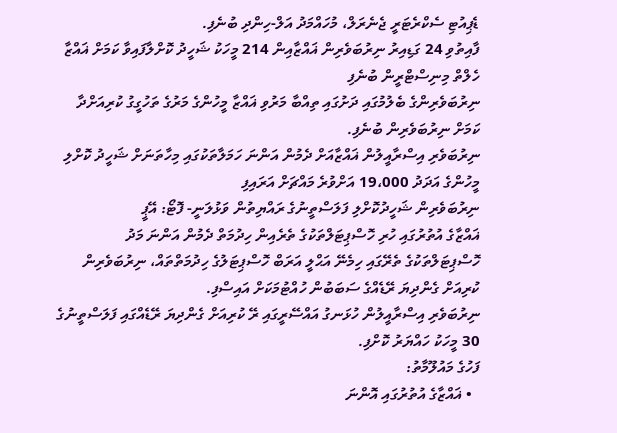ޑެޕިއުޓި ސެކްރެޓަރީ ޖެނެރަލް، މުހައްމަދު އަލް-ހިންދި ބުނެފި.
ފާއިތުވި 24 ގަޑިއިރު ނިރުބަވެރިން ޣައްޒާއިން 214 މީހަކު ޝަހީދު ކޮށްލާފައިވާ ކަމަށް ޣައްޒާ ހެލްތް މިނިސްޓްރީން ބުނެފި
ނިރުބަވެރިންގެ ބެލުމުގައި ދަށުގައި ތިއްބާ މަރުވި ޣައްޒާ މީހުންގެ މަރުގެ ތަހުގީގު ކުރިއަށްދާ ކަމަށް ނިރުބަވެރިން ބުނެފި.
ނިރުބަވެރި އިސްރާއީލުން ޣައްޒާއަށް ދެމުން އަންނަ ހަމަލާތަކުގައި މިހާތަނަށް ޝަހީދު ކޮށްލި މީހުންގެ އަދަދު 19،000 އަށްވުރެ މައްޗަށް އަރައިފި
ނިރުބަވެރިން ޝަހީދުކޮށްލި ފަލަސްތީނުގެ ރައްޔިތުން ވަޅުލަނީ- ފޮޓޯ: އޭޕީ
ޣައްޒާގެ އުތުރުގައި ހުރި ހޮސްޕިޓަލްތަކުގެ ތެރެއިން ހިދުމަތް ދެމުން އަންނަ މަދު ހޮސްޕިޓަލްތަކުގެ ތެރޭގައި ހިމެނޭ އަޙްލީ އަރަބް ހޮސްޕިޓަލުގެ ހިދުމަތްތައް، ނިރުބަވެރިން ކުރިއަށް ގެންދިޔަ ރޭޑެއްގެ ސަބަބުން ހުއްޓުމަކަށް އައިސްފި.
ނިރުބަވެރި އިސްރާއީލުން ހުޅަނގު އައްސޭރީގައި ރޭ ކުރިއަށް ގެންދިޔަ ރޭޑެއްގައި ފަލަސްތީނުގެ 30 މީހަކު ހައްޔަރު ކޮށްފި.
ފަހުގެ މައުލޫމާތު:
  • ޣައްޒާގެ އުތުރުގައި އޮންނަ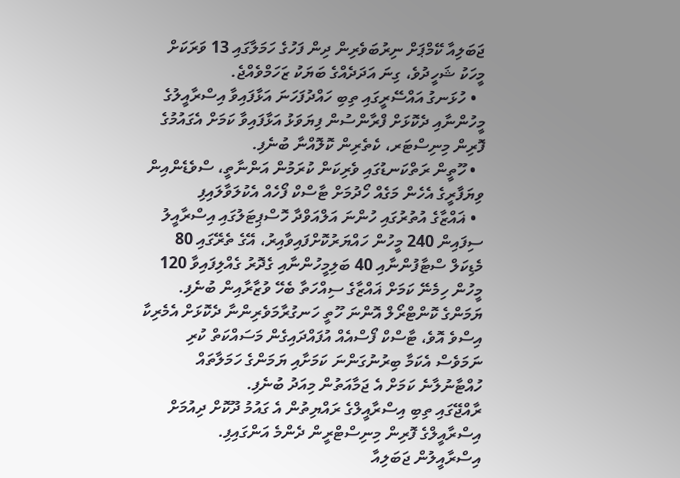ޖަބަލިއާ ކޭމްޕަށް ނިރުބަވެރިން ދިން ފަހުގެ ހަމަލާގައި 13 ވަރަކަށް މީހަކު ޝަހީދުވެ، ގިނަ އަދަދެއްގެ ބަޔަކު ޒަހަމްވެއްޖެ.
  • ހުޅަނގު އައްސޭރީގައި ތިބި ހައްދުފަހަނަ އަޅާފައިވާ އިސްރާއީލުގެ މީހުންނާއި ދެކޮޅަށް ފްރާންސުން ފިޔަވަޅު އަޅާފައިވާ ކަމަށް އެގައުމުގެ ފޮރިން މިނިސްޓަރ، ކެތެރިން ކޮލޮއްނާ ބުނެފި.
  • ހޫތީން ރަތްކަނޑުގައި ވެރިކަން ކުރަމުން އަންނާތީ، ސްވެޑެންއިން ވިޔަފާރީގެ އެހެން މަގެއް ހޯދުމަށް ޓާސްކް ފޯހެއް އެކުލަވާލައިފި
  • ޣައްޒާގެ އުތުރުގައި ހުންނަ އަލްއަވްދާ ހޮސްޕިޓަލުގައި އިސްރާއީލު ސިފައިން 240 މީހުން ހައްޔަރުކޮށްފައިވާއިރު، އޭގެ ތެރޭގައި 80 މެޑިކަލް ސްޓާފުންނާއި 40 ބަލިމީހުންނާއި ގެދޮރު ގެއްލިފައިވާ 120 މީހުން ހިމެނޭ ކަމަށް ޣައްޒާގެ ސިއްހަތާ ބެހޭ ވުޒާރާއިން ބުނެފި.
ޔަމަންގެ ކޮންޓްރޯލް އޮންނަ ހޫތީ ހަނގުރާމަވެރިންނާ ދެކޮޅަށް އެމެރިކާ އިސްވެ އޮވެ، ޓާސްކް ފޯސްއެއް އުފައްދައިގެން މަސައްކަތް ކުރި ނަމަވެސް އެކަމާ ބިރުނުގަންނަ ކަމަށާއި ޔަމަންގެ ހަމަލާތައް ހުއްޓާނުލާނެ ކަމަށް އެ ޖަމާއަތުން މިއަދު ބުނެފި.
ރާއްޖޭގައި ތިބި އިސްރާއީލްގެ ރައްޔިތުން އެ ގައުމު ދޫކޮށް ދިއުމަށް އިސްރާއީލްގެ ފޮރިން މިނިސްޓްރީން ދެންމެ އަންގައިފި.
އިސްރާއީލުން ޖަބަލިއާ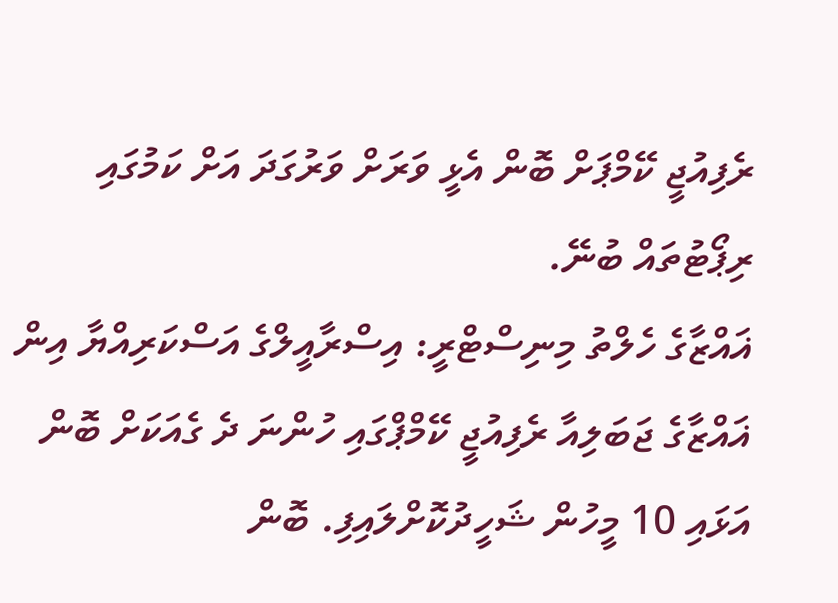ރެފިއުޖީ ކޭމްޕަށް ބޮން އެޅީ ވަރަށް ވަރުގަދަ އަށް ކަމުގައި ރިޕޯޓުތައް ބުނޭ.
ޣައްޒާގެ ހެލްތު މިނިސްޓްރީ: އިސްރާއީލްގެ އަސްކަރިއްޔާ އިން ޣައްޒާގެ ޖަބަލިއާ ރެފިއުޖީ ކޭމްޕްގައި ހުންނަ ދެ ގެއަކަށް ބޮން އަޅައި 10 މީހުން ޝަހީދުކޮށްލައިފި. ބޮން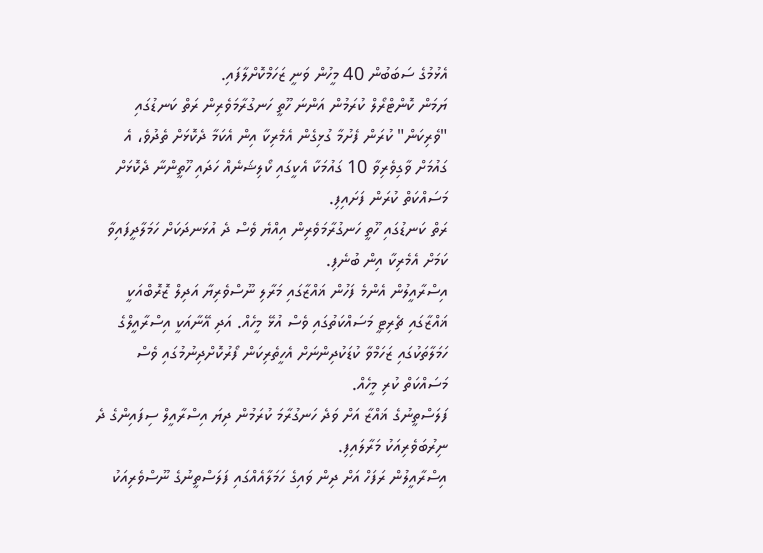އެޅުމުގެ ސަބަބުން 40 މީހުން ވަނީ ޒަހަމްކޮށްލާފައި.
ޔަމަން ކޮންޓްރޯލް ކުރަމުން އަންނަ ހޫތީ ހަނގުރާމަވެރިން ރަތް ކަނޑުގައި "ވެރިކަން" ކުރަން ފެށުމާ ގުޅިގެން އެމެރިކާ އިން އެކަމާ ދެކޮޅަށް ތެދުވެ، އެ ގައުމަށް ވާގިވެރިވާ 10 ގައުމަކާ އެކީގައި ކޯލިޝަނެއް ހަދައި ހޫތީންނާ ދެކޮޅަށް މަސައްކަތް ކުރަން ފަށައިފި.
ރަތް ކަނޑުގައި ހޫތީ ހަނގުރާމަވެރިން އިއްޔެ ވެސް ދެ އުޅަނދަކަށް ހަމަލާދީފައިވާ ކަމަށް އެމެރިކާ އިން ބުނެފި.
އިސްރާއީލުން އެންމެ ފަހުން ޣައްޒާގައި މަރާލި ނޫސްވެރިޔާ އަދިލް ޒޮރޮބްއަކީ ޣައްޒާގައި ޗެރިޓީ މަސައްކަތުގައި ވެސް އުޅޭ މީހެއް. އަދި އޭނާއަކީ އިސްރާއީލްގެ ހަމަލާތަކުގައި ޒަހަމްވާ ކުޑަކުދިންނަށް އެހީތެރިކަން ފޯރުކޮށްދިނުމުގައި ވެސް މަސައްކަތް ކުރި މީހެއް.
ފަލަސްތީނުގެ ޣައްޒާ އަށް ވަދެ ހަނގުރާމަ ކުރަމުން ދިޔަ އިސްރާއީލް ސިފައިންގެ ދެ ނިރުބަވެރިއަކު މަރާލައިފި.
އިސްރާއީލުން ރަފަހް އަށް ދިން ވައިގެ ހަމަލާއެއްގައި ފަލަސްތީނުގެ ނޫސްވެރިއަކު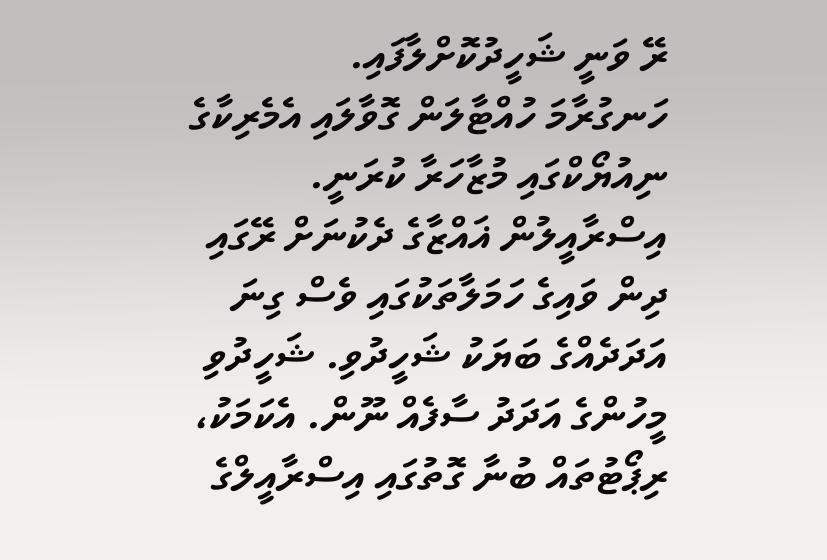ރޭ ވަނީ ޝަހީދުކޮށްލާފައި.
ހަނގުރާމަ ހުއްޓާލަން ގޮވާލައި އެމެރިކާގެ ނިއުޔޯކްގައި މުޒާހަރާ ކުރަނީ.
އިސްރާއީލުން ޣައްޒާގެ ދެކުނަށް ރޭގައި ދިން ވައިގެ ހަމަލާތަކުގައި ވެސް ގިނަ އަދަދެއްގެ ބަޔަކު ޝަހީދުވި. ޝަހީދުވި މީހުންގެ އަދަދު ސާފެއް ނޫން. އެކަމަކު، ރިޕޯޓުތައް ބުނާ ގޮތުގައި އިސްރާއީލްގެ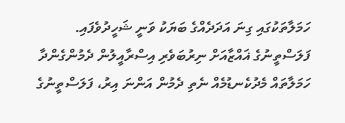ހަމަލާތަކުގައި ގިނަ އަދަދެއްގެ ބަޔަކު ވަނީ ޝަހީދުވެފައި.
ފަލަސްތީނުގެ ޣައްޒާއަށް ނިރުބަވެރި އިސްރާއީލުން ދެމުންގެންދާ ހަމަލާތައް މެދުކެނޑުމެއް ނެތި ދެމުން އަންނަ އިރު، ފަލަސްތީނުގެ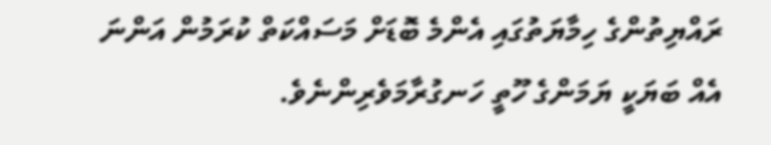ރައްޔިތުންގެ ހިމާޔަތުގައި އެންމެ ބޮޑަށް މަސައްކަތް ކުރަމުން އަންނަ އެއް ބަޔަކީ ޔަމަންގެ ހޫތީ ހަނގުރާމަވެރިންނެވެ.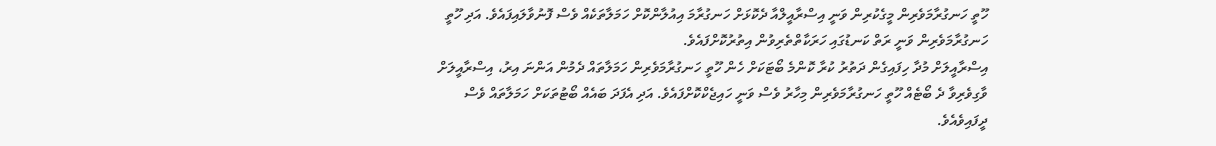ހޫތީ ހަނގުރާމަވެރިން މީގެކުރިން ވަނީ އިސްރާއީލްއާ ދެކޮޅަށް ހަނގުރާމަ އިއުލާންކޮށް ހަމަލާތަކެއް ވެސް ފޮނުވާލައިފައެވެ. އަދި ހޫތީ ހަނގުރާމަވެރިން ވަނީ ރަތް ކަނޑުގައި ހަރަކާތްތެރިވުން އިތުރުކޮށްފައެވެ.
އިސްރާއީލަށް މުދާ ހިފައިގެން ދަތުރު ކުރާ ކޮންމެ ބޯޓަކަށް ހެން ހޫތީ ހަނގުރާމަވެރިން ހަމަލާތައް ދެމުން އަންނަ އިރު، އިސްރާއީލަށް ވާގިވެރިވާ ދެ ބޯޓެއް ހޫތީ ހަނގުރާމަވެރިން މިހާރު ވެސް ވަނީ ހައިޖެކްކޮށްފައެވެ. އަދި އެފަދަ ބައެއް ބޯޓުތަކަށް ހަމަލާތައް ވެސް ދީފައިވެއެވެ.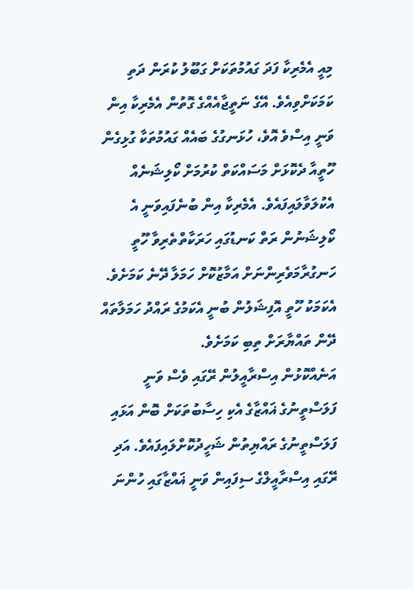މިއީ އެމެރިކާ ފަދަ ގައުމުތަކަށް ގަބޫލު ކުރަން ދަތި ކަމަކަށްވިއެވެ. އޭގެ ނަތީޖާއެއްގެ ގޮތުން އެމެރިކާ އިން ވަނީ އިސްވެ އޮވެ، ހުޅަނގުގެ ބައެއް ގައުމުތަކާ ގުޅިގެން ހޫތީއާ ދެކޮޅަށް މަސައްކަތް ކުރުމަށް ކޯލިޝަނެއް އެކުލަވާލައިފައެވެ. އެމެރިކާ އިން ބުނެފައިވަނީ އެ ކޯލިޝަނުން ރަތް ކަނޑުގައި ހަރަކާތްތެރިވާ ހޫތީ ހަނގުރާމަވެރިންނަށް އަމާޒުކޮށް ހަމަލާ ދޭނެ ކަމަށެވެ. އެކަމަކު ހޫތީ އޮފިޝަލުން ބުނީ އެކަމުގެ ރައްދު ހަމަލާތައް ދޭން ތައްޔާރަށް ތިބި ކަމަށެވެ.
އަނެއްކޮޅުން އިސްރާއީލުން ރޭގައި ވެސް ވަނީ ފަލަސްތީނުގެ ޣައްޒާގެ އެކި ހިސާބުތަކަށް ބޮން އަޅައި ފަލަސްތީނުގެ ރައްޔިތުން ޝަހީދުކޮށްލައިފައެވެ. އަދި ރޭގައި އިސްރާއީލްގެ ސިފައިން ވަނީ ޣައްޒާގައި ހުންނަ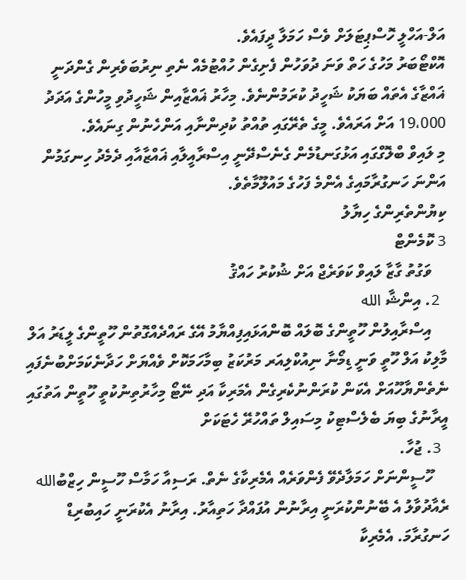އަލް-އަހްލީ ހޮސްޕިޓަލަށް ވެސް ހަމަލާ ދީފައެވެ.
އޮކްޓޯބަރު މަހުގެ ހަތް ވަނަ ދުވަހުން ފެށިގެން ހުއްޓުމެއް ނެތި ނިރުބަވެރިން ގެންދަނީ ޣައްޒާގެ އެތައް ބަޔަކު ޝަހީދު ކުރަމުންނެވެ. މިހާރު ޣައްޒާއިން ޝަހީދުވި މީހުންގެ އަދަދު 19،000 އަށް އަރައެވެ. މީގެ ތެރޭގައި ތުއްތު ކުދިންނާއި އަންހެނުން ގިނައެވެ.
މި ލައިވް ބްލޮގްގައި އަޅުގަނޑުމެން ގެނެސްދޭނީ އިސްރާއީލާއި ޣައްޒާއާއި ދެމެދު ހިނގަމުން އަންނަ ހަނގުރާމައިގެ އެންމެ ފަހުގެ މައުލޫމާތެވެ.
ކިޔުންތެރިންގެ ހިޔާލު
3 ކޮމެންޓް
    ވަގުތު ގާޒާ ލައިވް ކަވަރެޖް އަށް ޝުކުރު ހައްޤު
  2. އިންޝާ الله
    އިސްރާއިލުން ހޫތީންގެ ބޮލައް ބޮންއަޅައިފިއްޔާމު އޭގެ ރައްދެއްގޮތުން ހޫތީންގެ ލީޑަރު އަލް މާލިކު އަލް ހޫތީ ވަނީ ޑިމޯނާ ނިއުކްލިއަރ މަރުކަޒު ބިމާހަމަކޮށް ވެއްޔަށް ހަދާނެކަމަށްބުނެފައި ނެތެންޔާހޫއަށް އެކަން ކުރަންނުކެރިގެން އެމަރިކާ އަދި ނޭޓޯ މިހާރުތިނުކުތީ ހޫތީން އަތުގައި އީރާނުގެ ބިޔަ ބެލެސްޓިކު މިސައިލް ތައްހުރޭ ހެޓަކަށް
  3. ޖުހާ.
    ހޫސީންނަށް ހަމަލާދެވޭ ފެންވަރެއް އެމެރިކާގެ ނެތް. ރަސިއާ ހަމާސް ހޫސީން ހިޒްބުالله ރެއާދުވާލު އެ ބޭނުންކުރަނީ އިރާނުން އުފައްދާ ހަތިއާރު. އިރާނު އެކުރަނީ ހައިބުރިޑް ހަނގުރާމަ. އެމެރިކާ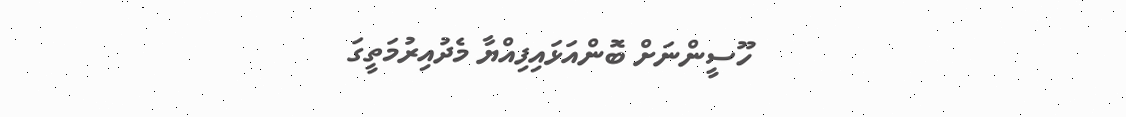ހޫސީންނަށް ބޮންއަޅައިފިއްޔާ މެދުއިރުމަތީގަ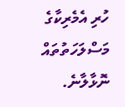ހުރި އެމެރިކާގެ މަސްލަހަތުތައް ނޮޅާލާނެ.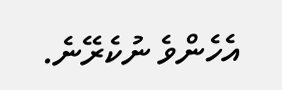އެހެންވެ ނުކެރޭނެ.